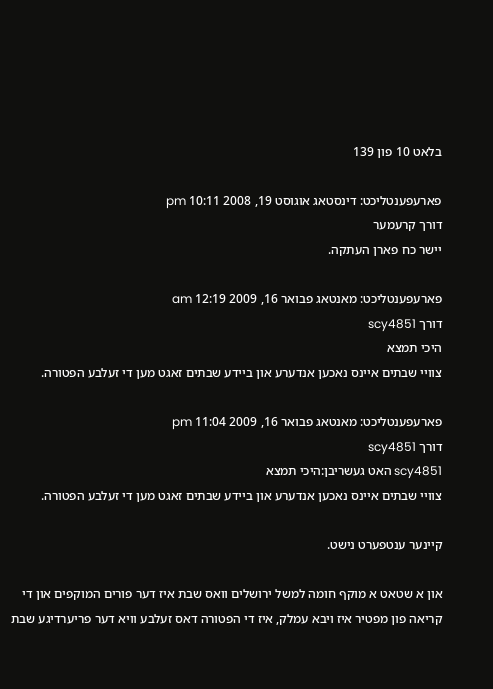בלאט 10 פון 139

פארעפענטליכט: דינסטאג אוגוסט 19, 2008 10:11 pm
דורך קרעמער
יישר כח פארן העתקה.

פארעפענטליכט: מאנטאג פבואר 16, 2009 12:19 am
דורך scy4851
היכי תמצא
צוויי שבתים איינס נאכען אנדערע און ביידע שבתים זאגט מען די זעלבע הפטורה.

פארעפענטליכט: מאנטאג פבואר 16, 2009 11:04 pm
דורך scy4851
scy4851 האט געשריבן:היכי תמצא
צוויי שבתים איינס נאכען אנדערע און ביידע שבתים זאגט מען די זעלבע הפטורה.

קיינער ענטפערט נישט.

און א שטאט א מוקף חומה למשל ירושלים וואס שבת איז דער פורים המוקפים און די קריאה פון מפטיר איז ויבא עמלק, איז די הפטורה דאס זעלבע וויא דער פריערדיגע שבת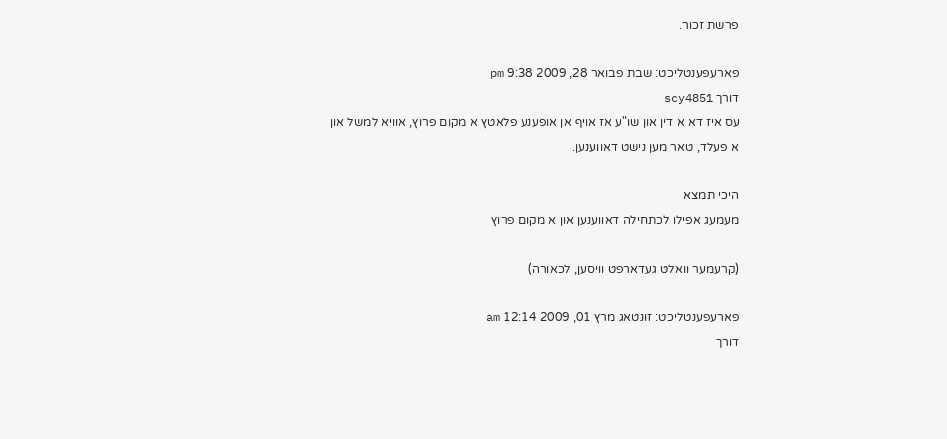פרשת זכור.

פארעפענטליכט: שבת פבואר 28, 2009 9:38 pm
דורך scy4851
עס איז דא א דין און שו"ע אז אויף אן אופענע פלאטץ א מקום פרוץ, אוויא למשל און א פעלד, טאר מען נישט דאווענען.

היכי תמצא
מעמעג אפילו לכתחילה דאווענען און א מקום פרוץ

(קרעמער וואלט געדארפט וויסען, לכאורה)

פארעפענטליכט: זונטאג מרץ 01, 2009 12:14 am
דורך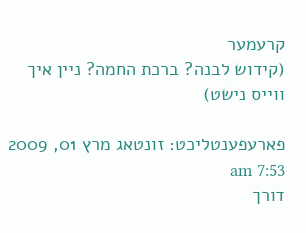קרעמער
(קידוש לבנה? ברכת החמה? ניין איך ווייס נישט)

פארעפענטליכט: זונטאג מרץ 01, 2009 7:53 am
דורך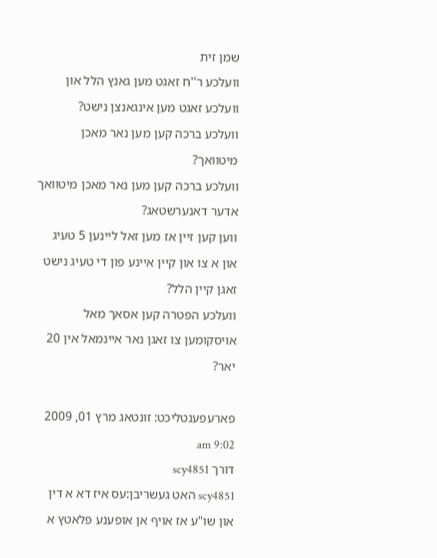שמן זית
וועלכע ר''ח זאגט מען גאנץ הלל און וועלכע זאגט מען אינגאנצן נישט?
וועלכע ברכה קען מען נאר מאכן מיטוואך?
וועלכע ברכה קען מען נאר מאכן מיטוואך אדער דאנערשטאג?
ווען קען זיין אז מען זאל ליינען 5 טעיג און א צו און קיין איינע פון די טעיג נישט זאגן קיין הלל?
וועלכע הפטרה קען אסאך מאל אויסקומען צו זאגן נאר איינמאל אין 20 יאר?

פארעפענטליכט: זונטאג מרץ 01, 2009 9:02 am
דורך scy4851
scy4851 האט געשריבן:עס איז דא א דין און שו"ע אז אויף אן אופענע פלאטץ א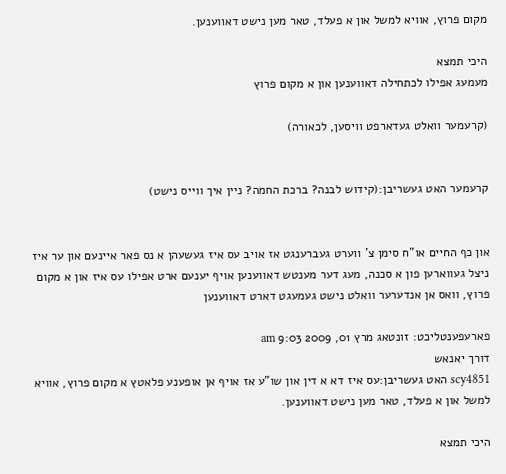מקום פרוץ, אוויא למשל און א פעלד, טאר מען נישט דאווענען.

היכי תמצא
מעמעג אפילו לכתחילה דאווענען און א מקום פרוץ

(קרעמער וואלט געדארפט וויסען, לכאורה)


קרעמער האט געשריבן:(קידוש לבנה? ברכת החמה? ניין איך ווייס נישט)


און כף החיים או"ח סימן צ' ווערט געברענגט אז אויב עס איז געשעהן א נס פאר איינעם און ער איז ניצל געווארען פון א סכנה, מעג דער מענטש דאווענען אויף יענעם ארט אפילו עס איז און א מקום פרוץ, וואס אן אנדערער וואלט נישט געמעגט דארט דאווענען

פארעפענטליכט: זונטאג מרץ 01, 2009 9:03 am
דורך יאנאש
scy4851 האט געשריבן:עס איז דא א דין און שו"ע אז אויף אן אופענע פלאטץ א מקום פרוץ, אוויא למשל און א פעלד, טאר מען נישט דאווענען.

היכי תמצא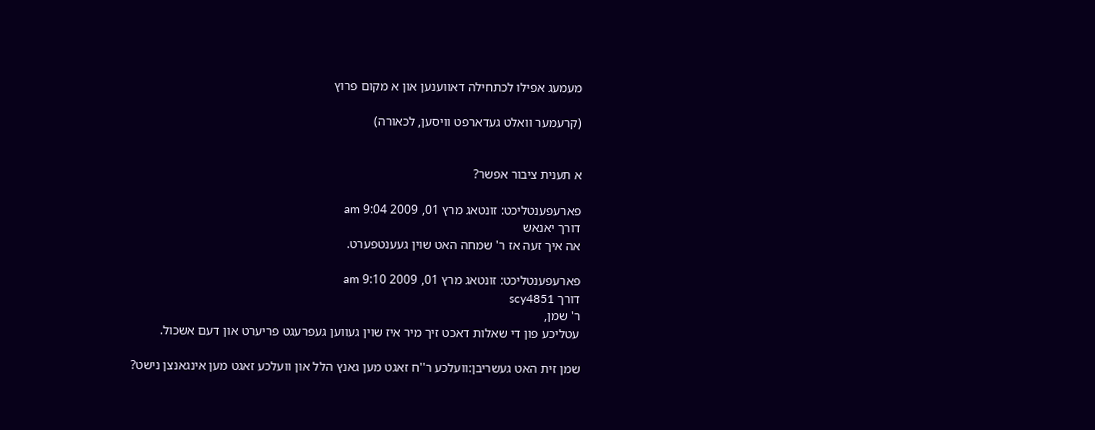מעמעג אפילו לכתחילה דאווענען און א מקום פרוץ

(קרעמער וואלט געדארפט וויסען, לכאורה)


א תענית ציבור אפשר?

פארעפענטליכט: זונטאג מרץ 01, 2009 9:04 am
דורך יאנאש
אה איך זעה אז ר' שמחה האט שוין געענטפערט.

פארעפענטליכט: זונטאג מרץ 01, 2009 9:10 am
דורך scy4851
ר' שמן,
עטליכע פון די שאלות דאכט זיך מיר איז שוין געווען געפרעגט פריערט און דעם אשכול.

שמן זית האט געשריבן:וועלכע ר''ח זאגט מען גאנץ הלל און וועלכע זאגט מען אינגאנצן נישט?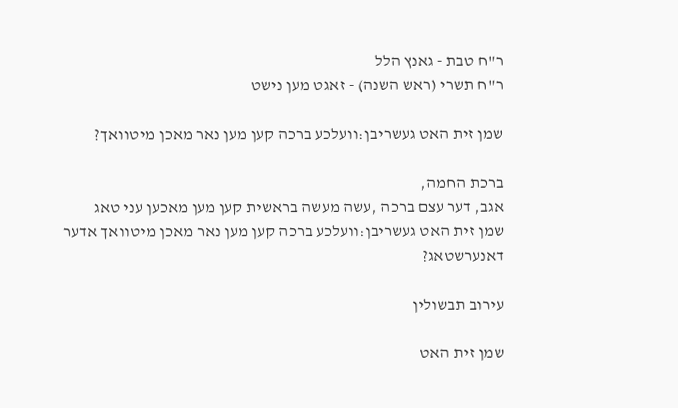ר"ח טבת - גאנץ הלל
ר"ח תשרי (ראש השנה) - זאגט מען נישט

שמן זית האט געשריבן:וועלכע ברכה קען מען נאר מאכן מיטוואך?

ברכת החמה,
אגב, דער עצם ברכה ,עשה מעשה בראשית קען מען מאכען עני טאג
שמן זית האט געשריבן:וועלכע ברכה קען מען נאר מאכן מיטוואך אדער דאנערשטאג?

עירוב תבשולין

שמן זית האט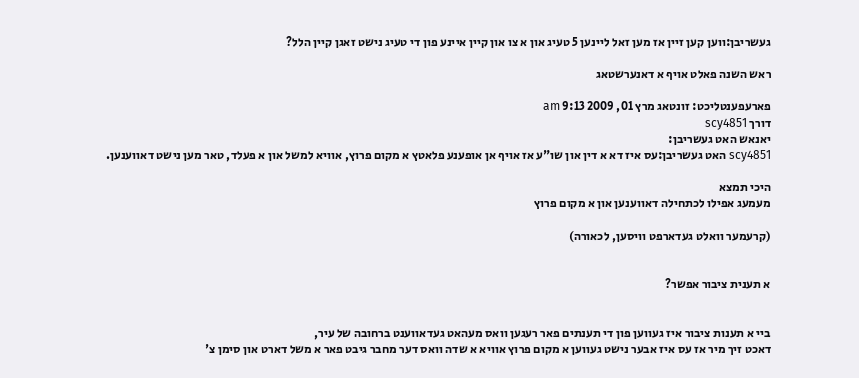געשריבן:ווען קען זיין אז מען זאל ליינען 5 טעיג און א צו און קיין איינע פון די טעיג נישט זאגן קיין הלל?

ראש השנה פאלט אויף א דאנערשטאג

פארעפענטליכט: זונטאג מרץ 01, 2009 9:13 am
דורך scy4851
יאנאש האט געשריבן:
scy4851 האט געשריבן:עס איז דא א דין און שו"ע אז אויף אן אופענע פלאטץ א מקום פרוץ, אוויא למשל און א פעלד, טאר מען נישט דאווענען.

היכי תמצא
מעמעג אפילו לכתחילה דאווענען און א מקום פרוץ

(קרעמער וואלט געדארפט וויסען, לכאורה)


א תענית ציבור אפשר?


ביי א תענות ציבור איז געווען פון די תענתים פאר רעגען וואס מעהאט געדאווענט ברחובה של עיר,
דאכט זיך מיר אז עס איז אבער נישט געווען א מקום פרוץ אוויא א שדה וואס דער מחבר גיבט פאר א משל דארט און סימן צ'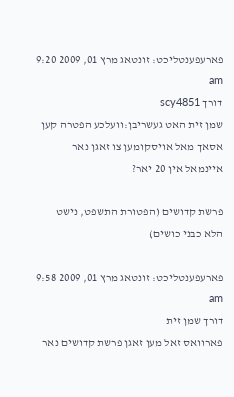פארעפענטליכט: זונטאג מרץ 01, 2009 9:20 am
דורך scy4851
שמן זית האט געשריבן:וועלכע הפטרה קען אסאך מאל אויסקומען צו זאגן נאר איינמאל אין 20 יאר?

פרשת קדושים (הפטורת התשפט, נישט הלא כבני כושים)

פארעפענטליכט: זונטאג מרץ 01, 2009 9:58 am
דורך שמן זית
פארוואס זאל מען זאגן פרשת קדושים נאר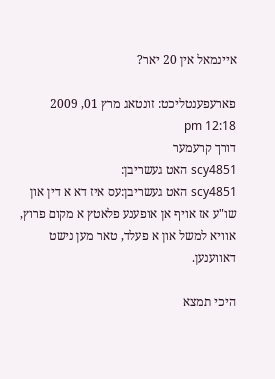איינמאל אין 20 יאר?

פארעפענטליכט: זונטאג מרץ 01, 2009 12:18 pm
דורך קרעמער
scy4851 האט געשריבן:
scy4851 האט געשריבן:עס איז דא א דין און שו"ע אז אויף אן אופענע פלאטץ א מקום פרוץ, אוויא למשל און א פעלד, טאר מען נישט דאווענען.

היכי תמצא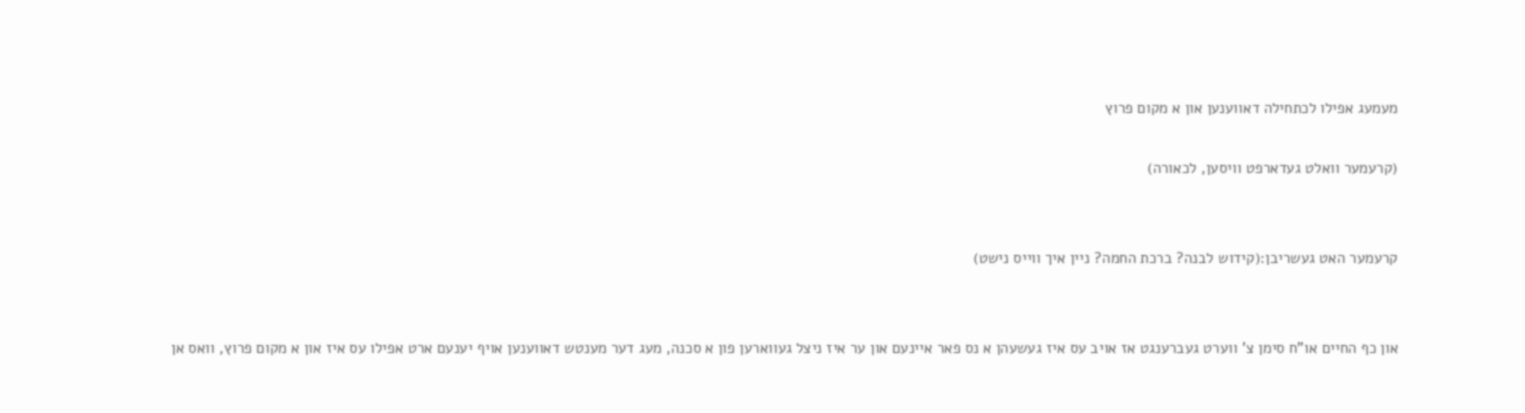מעמעג אפילו לכתחילה דאווענען און א מקום פרוץ

(קרעמער וואלט געדארפט וויסען, לכאורה)


קרעמער האט געשריבן:(קידוש לבנה? ברכת החמה? ניין איך ווייס נישט)


און כף החיים או"ח סימן צ' ווערט געברענגט אז אויב עס איז געשעהן א נס פאר איינעם און ער איז ניצל געווארען פון א סכנה, מעג דער מענטש דאווענען אויף יענעם ארט אפילו עס איז און א מקום פרוץ, וואס אן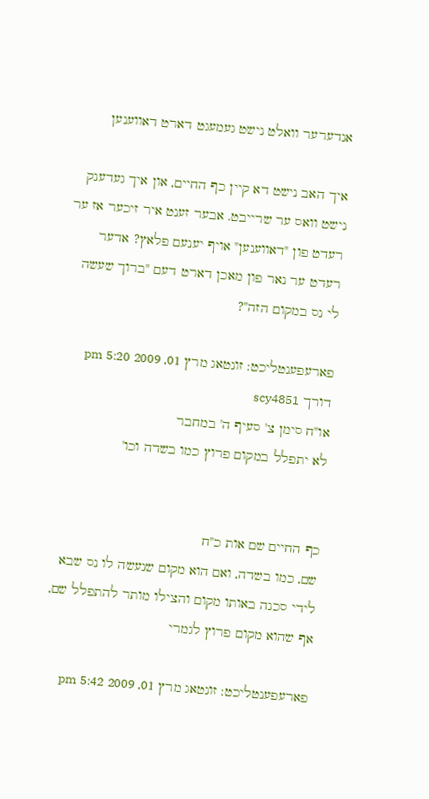אנדערער וואלט נישט געמעגט דארט דאווענען

איך האב נישט דא קיין כף החיים, און איך געדענק נישט וואס ער שרייבט. אבער זענט איר זיכער אז ער רעדט פון "דאווענען" אויף יענעם פלאץ? אדער רעדט ער נאר פון מאכן דארט דעם "ברוך שעשה לי נס במקום הזה"?

פארעפענטליכט: זונטאג מרץ 01, 2009 5:20 pm
דורך scy4851
או"ח סימן צ' סעיף ה' במחבר
לא יתפלל במקום פרוץ כמו בשדה וכו'


כף החיים שם אות כ"ח
שם, כמו בשדה, ואם הוא מקום שנעשה לו נס שבא לידי סכנה באותו מקום והצילו מותר להתפלל שם, אף שהוא מקום פרוץ לגמרי

פארעפענטליכט: זונטאג מרץ 01, 2009 5:42 pm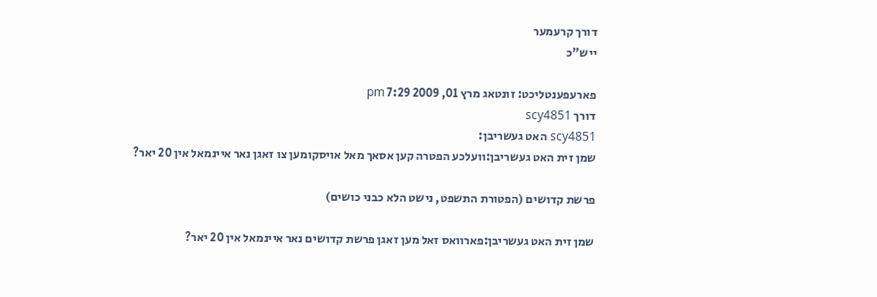דורך קרעמער
ייש"כ

פארעפענטליכט: זונטאג מרץ 01, 2009 7:29 pm
דורך scy4851
scy4851 האט געשריבן:
שמן זית האט געשריבן:וועלכע הפטרה קען אסאך מאל אויסקומען צו זאגן נאר איינמאל אין 20 יאר?

פרשת קדושים (הפטורת התשפט, נישט הלא כבני כושים)

שמן זית האט געשריבן:פארוואס זאל מען זאגן פרשת קדושים נאר איינמאל אין 20 יאר?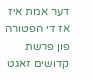דער אמת איז אז די הפטורה פון פרשת קדושים זאגט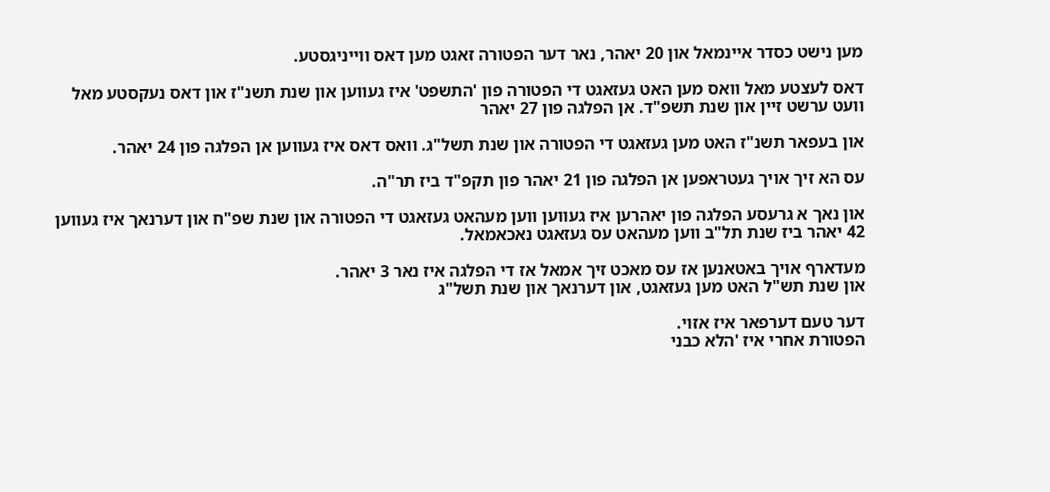מען נישט כסדר איינמאל און 20 יאהר, נאר דער הפטורה זאגט מען דאס ווייניגסטע.

דאס לעצטע מאל וואס מען האט געזאגט די הפטורה פון 'התשפט' איז געווען און שנת תשנ"ז און דאס נעקסטע מאל וועט ערשט זיין און שנת תשפ"ד. אן הפלגה פון 27 יאהר

און בעפאר תשנ"ז האט מען געזאגט די הפטורה און שנת תשל"ג. וואס דאס איז געווען אן הפלגה פון 24 יאהר.

עס הא זיך אויך געטראפען אן הפלגה פון 21 יאהר פון תקפ"ד ביז תר"ה.

און נאך א גרעסע הפלגה פון יאהרען איז געווען ווען מעהאט געזאגט די הפטורה און שנת שפ"ח און דערנאך איז געווען 42 יאהר ביז שנת תל"ב ווען מעהאט עס געזאגט נאכאמאל.

מעדארף אויך באטאנען אז עס מאכט זיך אמאל אז די הפלגה איז נאר 3 יאהר.
און שנת תש"ל האט מען געזאגט, און דערנאך און שנת תשל"ג

דער טעם דערפאר איז אזוי.
הפטורת אחרי איז 'הלא כבני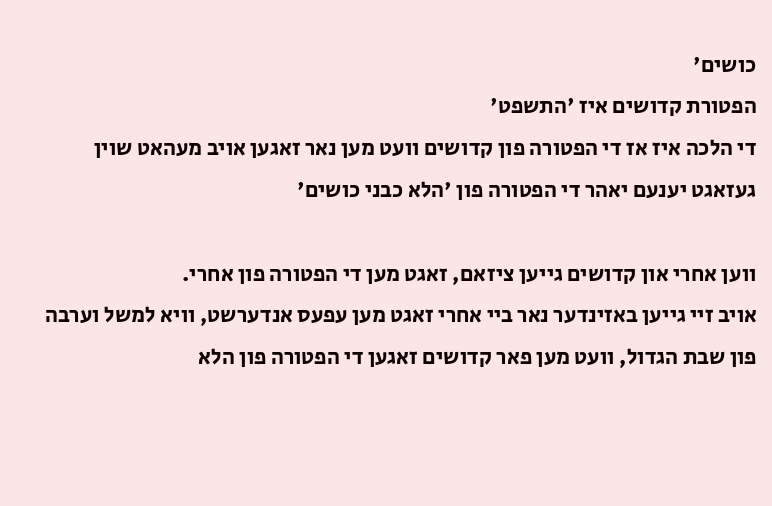כושים'
הפטורת קדושים איז 'התשפט'
די הלכה איז אז די הפטורה פון קדושים וועט מען נאר זאגען אויב מעהאט שוין געזאגט יענעם יאהר די הפטורה פון 'הלא כבני כושים'

ווען אחרי און קדושים גייען ציזאם, זאגט מען די הפטורה פון אחרי.
אויב זיי גייען באזינדער נאר ביי אחרי זאגט מען עפעס אנדערשט, וויא למשל וערבה פון שבת הגדול, וועט מען פאר קדושים זאגען די הפטורה פון הלא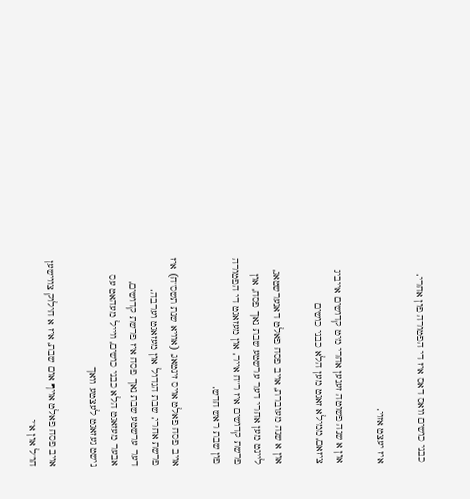כבני כושים וואס דאס איז די הפטורה פון אחרי.

איז יעצט אזוי.

און א שנה פשוטה זענען אחרי מיט קדושים אייביג ציזאם, ממילא זאגט מען הלא כבני כושים

און א שנה מעוברת, אויב פסח פאלט דאנערשטאג, ליינט מען אחרי דער ערשטע שבת נאך פסח, און פרשת קדושים איז ר"ח אייר, און מעזאגט די הפטורה פון שבת ראש חדש.

אויב פסח פאלט אויס זינטאג, (אוויא שנת תשס"ח) איז פרשת אחרי, שבת הגדול און מעזאגט וערבה.
דער ערשטע שבת נאך פסח איז פרשת קדושים, אבער מעזאגט הלא כבני כושים, ווייל מעהאט עס נישט געזאגט לעצטע וואך

אויב פסח פאלט אויף אום שבת, איז א חילוק צווישען חו"ל און א"י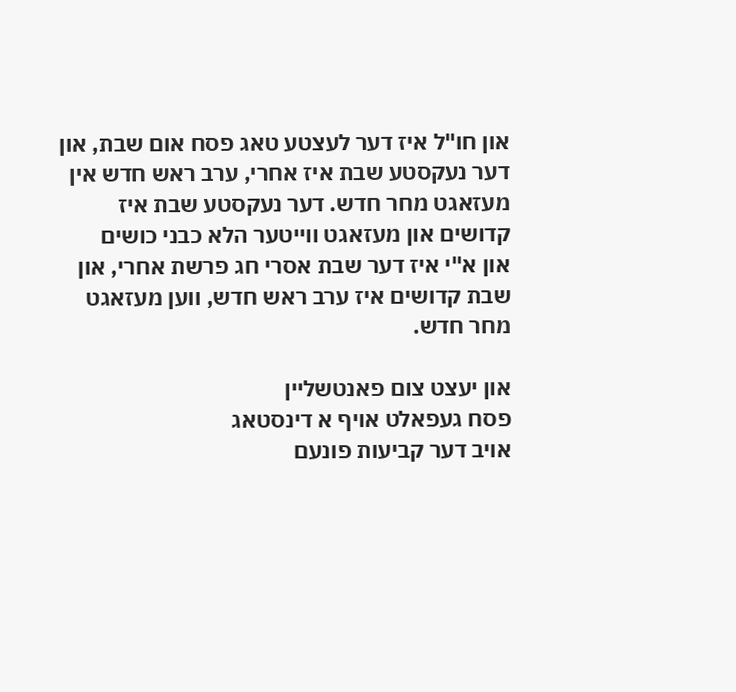און חו"ל איז דער לעצטע טאג פסח אום שבת, און דער נעקסטע שבת איז אחרי, ערב ראש חדש אין מעזאגט מחר חדש. דער נעקסטע שבת איז קדושים און מעזאגט ווייטער הלא כבני כושים
און א"י איז דער שבת אסרי חג פרשת אחרי, און שבת קדושים איז ערב ראש חדש, ווען מעזאגט מחר חדש.

און יעצט צום פאנטשליין
פסח געפאלט אויף א דינסטאג
אויב דער קביעות פונעם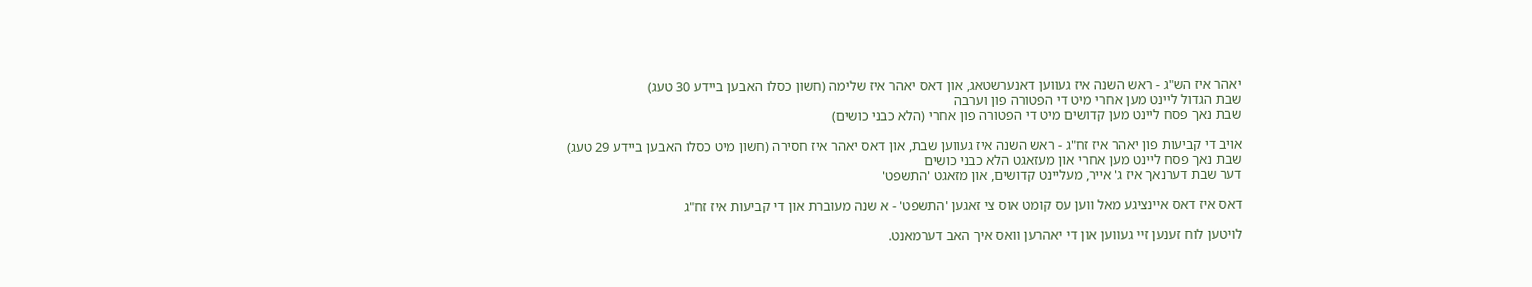יאהר איז הש"ג - ראש השנה איז געווען דאנערשטאג, און דאס יאהר איז שלימה (חשון כסלו האבען ביידע 30 טעג)
שבת הגדול ליינט מען אחרי מיט די הפטורה פון וערבה
שבת נאך פסח ליינט מען קדושים מיט די הפטורה פון אחרי (הלא כבני כושים)

אויב די קביעות פון יאהר איז זח"ג - ראש השנה איז געווען שבת, און דאס יאהר איז חסירה (חשון מיט כסלו האבען ביידע 29 טעג)
שבת נאך פסח ליינט מען אחרי און מעזאגט הלא כבני כושים
דער שבת דערנאך איז ג' אייר, מעליינט קדושים, און מזאגט 'התשפט'

דאס איז דאס איינציגע מאל ווען עס קומט אוס צי זאגען 'התשפט' - א שנה מעוברת און די קביעות איז זח"ג

לויטען לוח זענען זיי געווען און די יאהרען וואס איך האב דערמאנט.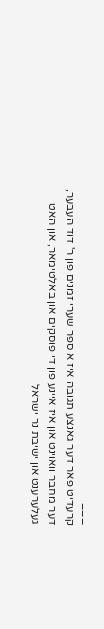___
קרעדיט פאר דער גאנצע תגובה איז א ספר שערי זמנים פון ר' דוד העבער,
דער מחבר וואוינט און איז איינע פון די פוסקים און באלטימאר, און האט געלערענט און ישיבת נר ישראל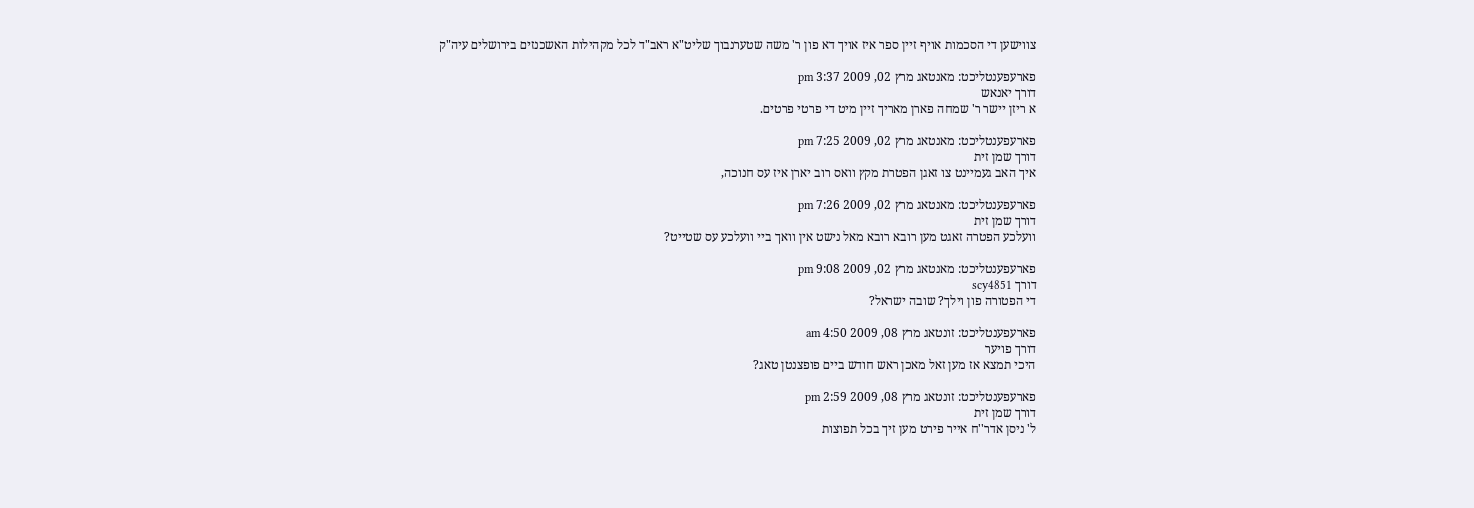צווישען די הסכמות אויף זיין ספר איז אויך דא פון ר' משה שטערנבוך שליט"א ראב"ד לכל מקהילות האשכנזים בירושלים עיה"ק

פארעפענטליכט: מאנטאג מרץ 02, 2009 3:37 pm
דורך יאנאש
א ריזן יישר ר' שמחה פארן מאריך זיין מיט די פרטי פרטים.

פארעפענטליכט: מאנטאג מרץ 02, 2009 7:25 pm
דורך שמן זית
איך האב געמיינט צו זאגן הפטרת מקץ וואס רוב יארן איז עס חנוכה,

פארעפענטליכט: מאנטאג מרץ 02, 2009 7:26 pm
דורך שמן זית
וועלכע הפטרה זאגט מען רובא רובא מאל נישט אין וואך ביי וועלכע עס שטייט?

פארעפענטליכט: מאנטאג מרץ 02, 2009 9:08 pm
דורך scy4851
די הפטורה פון וילך? שובה ישראל?

פארעפענטליכט: זונטאג מרץ 08, 2009 4:50 am
דורך פויער
היכי תמצא אז מען זאל מאכן ראש חודש ביים פופצנטן טאג?

פארעפענטליכט: זונטאג מרץ 08, 2009 2:59 pm
דורך שמן זית
ל' ניסן אדר''ח אייר פירט מען זיך בכל תפוצות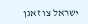ישראל צו זאגן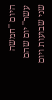היום ''חמשה עשר'' יום שהם שני שבועות ויום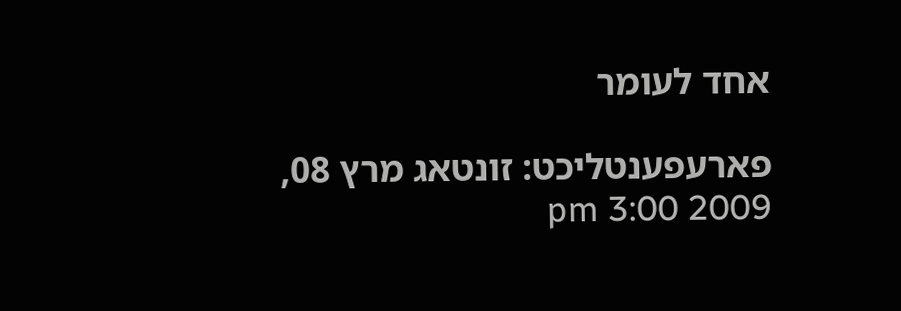אחד לעומר

פארעפענטליכט: זונטאג מרץ 08, 2009 3:00 pm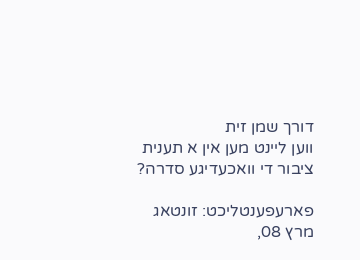דורך שמן זית
ווען ליינט מען אין א תענית ציבור די וואכעדיגע סדרה?

פארעפענטליכט: זונטאג מרץ 08,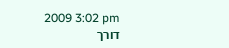2009 3:02 pm
דורך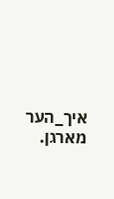איך_הער
מארגן.